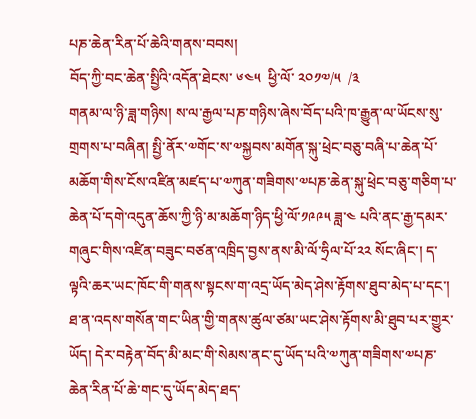པཎ་ཆེན་རིན་པོ་ཆེའི་གནས་བབས།
བོད་ཀྱི་བང་ཆེན་སྤྱིའི་འདོན་ཐེངས་ ༦༤༥  ཕྱི་ལོ་ ༢༠༡༧/༥  /༣
གནམ་ལ་ཉི་ཟླ་གཉིས། ས་ལ་རྒྱལ་པཎ་གཉིས་ཞེས་བོད་པའི་ཁ་རྒྱུན་ལ་ཡོངས་སུ་གྲགས་པ་བཞིན། སྤྱི་ནོར་༧གོང་ས་༧སྐྱབས་མགོན་སྐུ་ཕྲེང་བཅུ་བཞི་པ་ཆེན་པོ་མཆོག་གིས་ངོས་འཛིན་མཛད་པ་༧ཀུན་གཟིགས་༧པཎ་ཆེན་སྐུ་ཕྲེང་བཅུ་གཅིག་པ་ཆེན་པོ་དགེ་འདུན་ཆོས་ཀྱི་ཉི་མ་མཆོག་ཉིད་ཕྱི་ལོ་༡༩༩༥ ཟླ་༤ པའི་ནང་རྒྱ་དམར་གཞུང་གིས་འཛིན་བཟུང་བཙན་འཁྲིད་བྱས་ནས་མི་ལོ་ཧྲིལ་པོ་༢༢ སོང་ཞིང་། ད་ལྟའི་ཆར་ཡང་ཁོང་གི་གནས་སྟངས་ག་འདྲ་ཡོད་མེད་ཤེས་རྟོགས་ཐུབ་མེད་པ་དང་། ཐ་ན་འདས་གསོན་གང་ཡིན་གྱི་གནས་ཚུལ་ཙམ་ཡང་ཤེས་རྟོགས་མི་ཐུབ་པར་གྱུར་ཡོད། དེར་བརྟེན་བོད་མི་མང་གི་སེམས་ནང་དུ་ཡོད་པའི་༧ཀུན་གཟིགས་༧པཎ་ཆེན་རིན་པོ་ཆེ་གང་དུ་ཡོད་མེད་ཐད་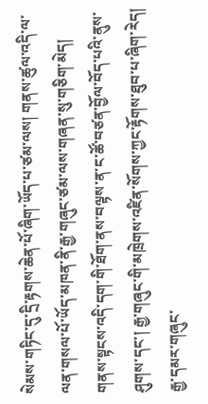སེམས་གཏིང་དུ་དྲི་རྟགས་ཆེན་པོ་ཞིག་ཡོད་པ་ཙམ་ལས། གནས་ཚུལ་འདི་ལ་ལན་གསལ་པོ་ཡོད་མཁན་ནི་རྒྱ་གཞུང་ཙམ་ལས་གཞན་སུ་གཅིག་མེད། གནས་སྟངས་འདི་དག་གི་ཐོག་ནས་བལྟས་ན་ང་ཚོ་བཙན་བྱོལ་བོད་པའི་ནུས་ཤུགས་དང་། རྒྱ་གཞུང་གི་མཁྲེགས་འཛིན་སོགས་ཀྱང་རྟོགས་ཐུབ་པ་ཞིག་རེད།
རྒྱ་དམར་གཞུང་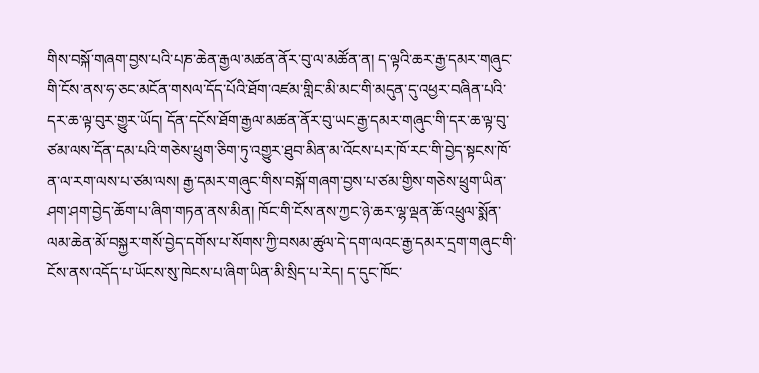གིས་བསྐོ་གཞག་བྱས་པའི་པཎ་ཆེན་རྒྱལ་མཚན་ནོར་བུ་ལ་མཚོན་ན། ད་ལྟའི་ཆར་རྒྱ་དམར་གཞུང་གི་ངོས་ནས་ཧ་ཅང་མངོན་གསལ་དོད་པོའི་ཐོག་འཛམ་གླིང་མི་མང་གི་མདུན་དུ་འཕྱར་བཞིན་པའི་དར་ཆ་ལྟ་བུར་གྱུར་ཡོད། དོན་དངོས་ཐོག་རྒྱལ་མཚན་ནོར་བུ་ཡང་རྒྱ་དམར་གཞུང་གི་དར་ཆ་ལྟ་བུ་ཙམ་ལས་དོན་དམ་པའི་གཅེས་ཕྲུག་ཅིག་ཏུ་འགྱུར་ཐུབ་མིན་མ་འོངས་པར་ཁོ་རང་གི་བྱེད་སྟངས་ཁོ་ན་ལ་རག་ལས་པ་ཙམ་ལས། རྒྱ་དམར་གཞུང་གིས་བསྐོ་གཞག་བྱས་པ་ཙམ་གྱིས་གཅེས་ཕྲུག་ཡིན་ཤག་ཤག་བྱེད་ཆོག་པ་ཞིག་གཏན་ནས་མིན། ཁོང་གི་ངོས་ནས་ཀྱང་ཉེ་ཆར་ལྷ་ལྡན་ཆོ་འཕྲུལ་སྨོན་ལམ་ཆེན་མོ་བསྐྱར་གསོ་བྱེད་དགོས་པ་སོགས་ཀྱི་བསམ་ཚུལ་དེ་དག་ལའང་རྒྱ་དམར་དྲག་གཞུང་གི་ངོས་ནས་འདོད་པ་ཡོངས་སུ་ཁེངས་པ་ཞིག་ཡིན་མི་སྲིད་པ་རེད། ད་དུང་ཁོང་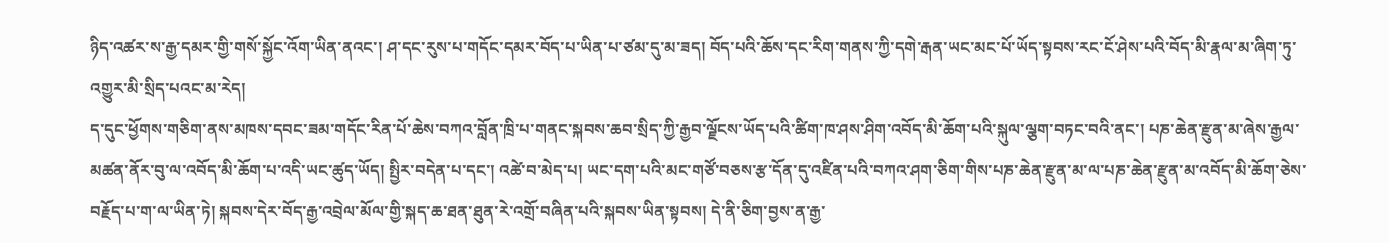ཉིད་འཚར་ས་རྒྱ་དམར་གྱི་གསོ་སྐྱོང་འོག་ཡིན་ནའང་། ཤ་དང་རུས་པ་གདོང་དམར་བོད་པ་ཡིན་པ་ཙམ་དུ་མ་ཟད། བོད་པའི་ཆོས་དང་རིག་གནས་ཀྱི་དགེ་རྒན་ཡང་མང་པོ་ཡོད་སྟབས་རང་ངོ་ཤེས་པའི་བོད་མི་རྣལ་མ་ཞིག་ཏུ་འགྱུར་མི་སྲིད་པའང་མ་རེད།
ད་དུང་ཕྱོགས་གཅིག་ནས་མཁས་དབང་ཟམ་གདོང་རིན་པོ་ཆེས་བཀའ་བློན་ཁྲི་པ་གནང་སྐབས་ཆབ་སྲིད་ཀྱི་རྒྱབ་ལྗོངས་ཡོད་པའི་ཚིག་ཁ་ཤས་ཤིག་འབོད་མི་ཆོག་པའི་སྐུལ་ལྕག་བཏང་བའི་ནང་། པཎ་ཆེན་རྫུན་མ་ཞེས་རྒྱལ་མཚན་ནོར་བུ་ལ་འབོད་མི་ཆོག་པ་འདི་ཡང་ཚུད་ཡོད། སྤྱིར་བདེན་པ་དང་། འཚེ་བ་མེད་པ། ཡང་དག་པའི་མང་གཙོ་བཅས་རྩ་དོན་དུ་འཛིན་པའི་བཀའ་ཤག་ཅིག་གིས་པཎ་ཆེན་རྫུན་མ་ལ་པཎ་ཆེན་རྫུན་མ་འབོད་མི་ཆོག་ཅེས་བརྗོད་པ་ག་ལ་ཡིན་ཏེ། སྐབས་དེར་བོད་རྒྱ་འབྲེལ་མོལ་གྱི་སྐད་ཆ་ཐན་ཐུན་རེ་འགྲོ་བཞིན་པའི་སྐབས་ཡིན་སྟབས། དེ་ནི་ཅིག་བྱས་ན་རྒྱ་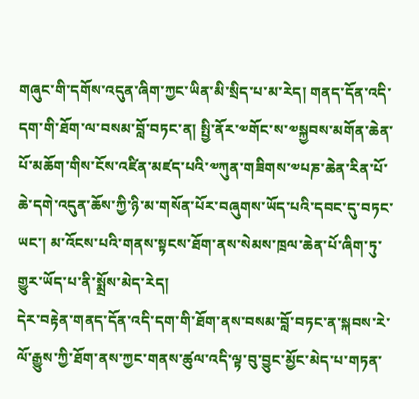གཞུང་གི་དགོས་འདུན་ཞིག་ཀྱང་ཡིན་མི་སྲིད་པ་མ་རེད། གནད་དོན་འདི་དག་གི་ཐོག་ལ་བསམ་བློ་བཏང་ན། སྤྱི་ནོར་༧གོང་ས་༧སྐྱབས་མགོན་ཆེན་པོ་མཆོག་གིས་ངོས་འཛིན་མཛད་པའི་༧ཀུན་གཟིགས་༧པཎ་ཆེན་རིན་པོ་ཆེ་དགེ་འདུན་ཆོས་ཀྱི་ཉི་མ་གསོན་པོར་བཞུགས་ཡོད་པའི་དབང་དུ་བཏང་ཡང་། མ་འོངས་པའི་གནས་སྟངས་ཐོག་ནས་སེམས་ཁྲལ་ཆེན་པོ་ཞིག་ཏུ་གྱུར་ཡོད་པ་ནི་སྨྲོས་མེད་རེད།
དེར་བརྟེན་གནད་དོན་འདི་དག་གི་ཐོག་ནས་བསམ་བློ་བཏང་ན་སྐབས་རེ་ལོ་རྒྱུས་ཀྱི་ཐོག་ནས་ཀྱང་གནས་ཚུལ་འདི་ལྟ་བུ་བྱུང་མྱོང་མེད་པ་གཏན་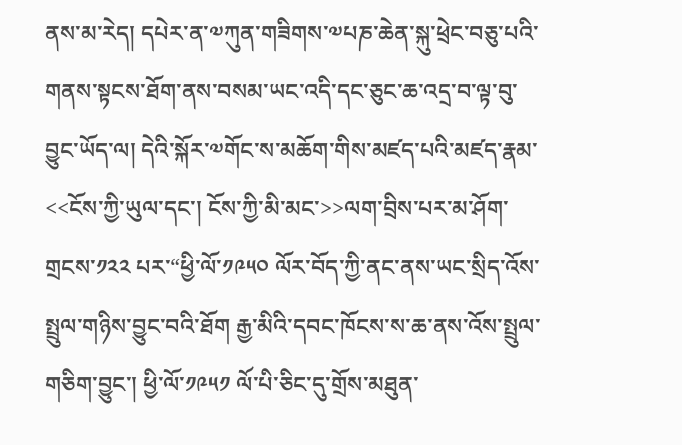ནས་མ་རེད། དཔེར་ན་༧ཀུན་གཟིགས་༧པཎ་ཆེན་སྐུ་ཕྲེང་བཅུ་པའི་གནས་སྟངས་ཐོག་ནས་བསམ་ཡང་འདི་དང་ཅུང་ཆ་འདྲ་བ་ལྟ་བུ་བྱུང་ཡོད་ལ། དེའི་སྐོར་༧གོང་ས་མཆོག་གིས་མཛད་པའི་མཛད་རྣམ་<<ངོས་ཀྱི་ཡུལ་དང་། ངོས་ཀྱི་མི་མང་>>ལག་བྲིས་པར་མ་ཤོག་གྲངས་༡༢༢ པར་“ཕྱི་ལོ་༡༩༥༠ ལོར་བོད་ཀྱི་ནང་ནས་ཡང་སྲིད་འོས་སྤྲུལ་གཉིས་བྱུང་བའི་ཐོག རྒྱ་མིའི་དབང་ཁོངས་ས་ཆ་ནས་འོས་སྤྲུལ་གཅིག་བྱུང་། ཕྱི་ལོ་༡༩༥༡ ལོ་པི་ཅིང་དུ་གྲོས་མཐུན་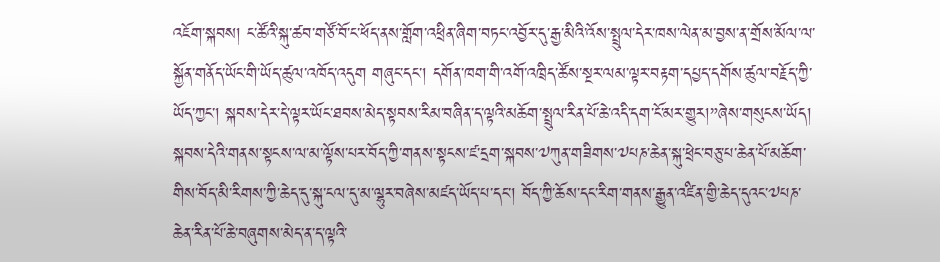འཇོག་སྐབས། ང་ཚོའི་སྐུ་ཚབ་གཙོ་བོ་ང་ཕོད་ནས་གློག་འཕྲིན་ཞིག་བཏང་འབྱོར་དུ་རྒྱ་མིའི་འོས་སྤྲུལ་དེར་ཁས་ལེན་མ་བྱས་ན་གྲོས་མོལ་ལ་སྐྱོན་གནོད་ཡོང་གི་ཡོད་ཚུལ་འཁོད་འདུག གཞུང་དང་། དགོན་ཁག་གི་འགོ་འཁྲིད་ཚོས་སྔར་ལམ་ལྟར་བརྟག་དཔྱད་དགོས་ཚུལ་བརྗོད་ཀྱི་ཡོད་ཀྱང་། སྐབས་དེར་དེ་ལྟར་ཡོང་ཐབས་མེད་སྟབས་རིམ་བཞིན་ད་ལྟའི་མཆོག་སྤྲུལ་རིན་པོ་ཆེ་འདི་དག་ངོ་མར་གྱུར།”ཞེས་གསུངས་ཡོད།
སྐབས་དེའི་གནས་སྟངས་ལ་མ་ལྟོས་པར་བོད་ཀྱི་གནས་སྟངས་ཛ་དྲག་སྐབས་༧ཀུན་གཟིགས་༧པཎ་ཆེན་སྐུ་ཕྲེང་བཅུ་པ་ཆེན་པོ་མཆོག་གིས་བོད་མི་རིགས་ཀྱི་ཆེད་དུ་སྐུ་ངལ་དུ་མ་ལྷུར་བཞེས་མཛད་ཡོད་པ་དང་། བོད་ཀྱི་ཆོས་དང་རིག་གནས་རྒྱུན་འཛིན་གྱི་ཆེད་དུའང་༧པཎ་ཆེན་རིན་པོ་ཆེ་བཞུགས་མེད་ན་ད་ལྟའི་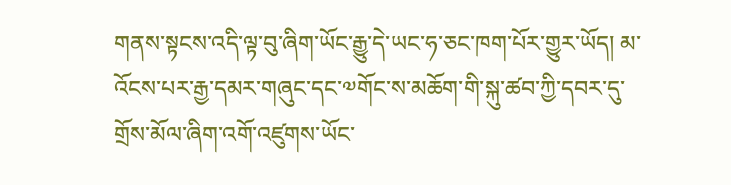གནས་སྟངས་འདི་ལྟ་བུ་ཞིག་ཡོང་རྒྱུ་དེ་ཡང་ཧ་ཅང་ཁག་པོར་གྱུར་ཡོད། མ་འོངས་པར་རྒྱ་དམར་གཞུང་དང་༧གོང་ས་མཆོག་གི་སྐུ་ཚབ་ཀྱི་དབར་དུ་གྲོས་མོལ་ཞིག་འགོ་འཛུགས་ཡོང་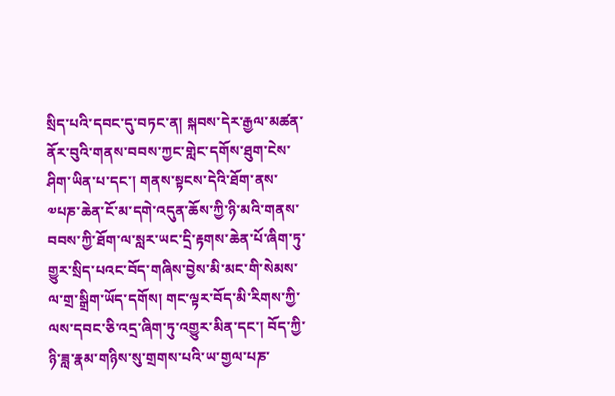སྲིད་པའི་དབང་དུ་བཏང་ན། སྐབས་དེར་རྒྱལ་མཚན་ནོར་བུའི་གནས་བབས་ཀྱང་གླེང་དགོས་ཐུག་ངེས་ཤིག་ཡིན་པ་དང་། གནས་སྟངས་དེའི་ཐོག་ནས་༧པཎ་ཆེན་ངོ་མ་དགེ་འདུན་ཆོས་ཀྱི་ཉི་མའི་གནས་བབས་ཀྱི་ཐོག་ལ་སླར་ཡང་དྲི་རྟགས་ཆེན་པོ་ཞིག་ཏུ་གྱུར་སྲིད་པའང་བོད་གཞིས་བྱེས་མི་མང་གི་སེམས་ལ་གྲ་སྒྲིག་ཡོད་དགོས། གང་ལྟར་བོད་མི་རིགས་ཀྱི་ལས་དབང་ཅི་འདྲ་ཞིག་ཏུ་འགྱུར་མིན་དང་། བོད་ཀྱི་ཉི་ཟླ་རྣམ་གཉིས་སུ་གྲགས་པའི་ཡ་གྱལ་པཎ་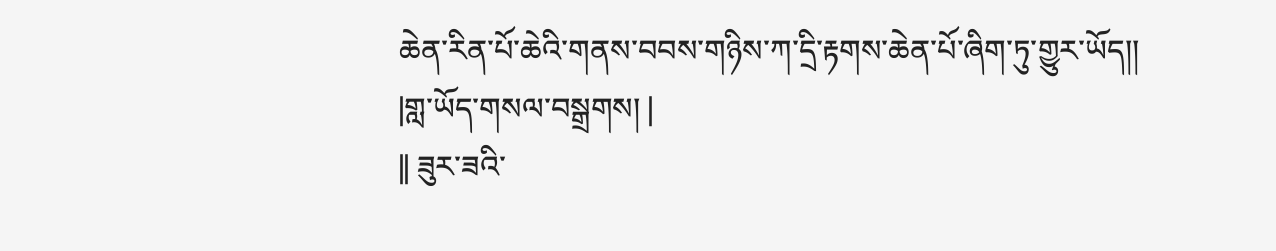ཆེན་རིན་པོ་ཆེའི་གནས་བབས་གཉིས་ཀ་དྲི་རྟགས་ཆེན་པོ་ཞིག་ཏུ་གྱུར་ཡོད།།
|གླ་ཡོད་གསལ་བསྒྲགས། |
|| ཟུར་ཟའི་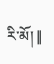རི་མོ། ||